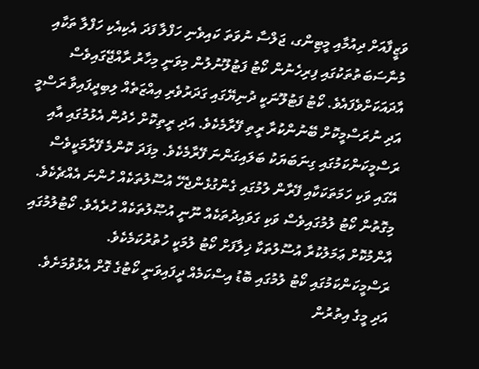ވަޒީފާއަށް ދިއުމާއި މީޓިންގ، ޖަލްސާ ނުވަތަ ކައިވެނި ހަފްލާ ފަދަ އެކިއެކި ހަފްލާ ތަކާއި މުނާސަބަތުތަކުގައި ފިރިހެނުން ކޯޓު ފަޓުލޫނުލުން މިވަނީ މިހާރު ރާއްޖޭގައިވެސް އާދައަކަށްވެފައެވެ. ކޯޓު ފަޓުލޫނަކީ ދުނިޔޭގައި ގަދަރުވެރި އިއްޒަތެއް ލިބިދީފައިވާ ރަސްމީ އަދި ނުރަސްމީކޮށް ބޭނުންކުރާ ރީތި ފޭރާމެކެވެ. އަދި ރީތިކޮށް ހެދުން އެޅުމުގައި އާއި ރަސްމީކަންކަމުގައި ގިނަބަޔަކު ބަލައިގަންނަ ފޭރާމެކެވެ. މިފަދަ ކޮންމެ ފޭރާމަކީވެސް އޭގައި ވަކި ހަމަތަކަކާއި ފޭރާން ލުމުގައި ގެންގުޅެންޖެހޭ އުސޫލުތަކެއް ހުންނަ އެއްޗެކެވެ. މިގޮތުން ކޯޓު ލުމުގައިވެސް ވަކި ގަވައިދުތަކެއް ނޫނީ އުޞޫލުތަކެއް ހުރެއެވެ. ކޯޓުލުމުގައި އާންމުކޮށް ޢަމަލުކުރާ އުސޫލުތަކާ ޚިލާފަށް ކޯޓު ލުމަކީ ހުތުރުކަމެކެވެ. ރަސްމީކަންކަމުގައި ކޯޓު ލުމުގައި ބޮޑު އިސްކަމެއް ދީފައިވަނީ ކޯޓުގެ ގޮށް އެޅުވުމަށެވެ. އަދި މީގެ އިތުރުން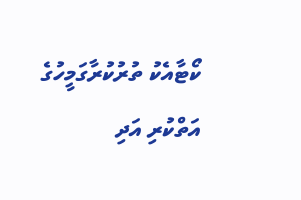ކޯޓާއެކު ތުރުކުރާގަމީހުގެ އަތްކުރި އަދި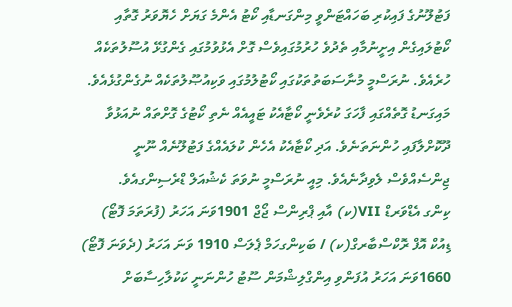ފަޓުލޫނުގެ ފައިކުރި ބަހައްޓަންވީ މިންގަނޑާއި ކޯޓު އެންމެ ގަޔަށް ހެޔޮވަރު ގޮތާއި ކޯޓުލައިގެން އިށީނުމާއި ތެދުވެ ހުރުމުގައިވެސް ގޮށް އެޅުވުމުގައި ގެންގުޅޭ އުސޫލުތަކެއް ހުރެއެވެ. ނުރަސްމީ މުނާސަބަތުތަކުގައި ކޯޓުލުމުގައި ވަކިއުޞޫލުތަކެއް ނުގެންގުޅެއެވެ. މައިގަނޑު ގޮތެއްގައި ފާހަގަ ކުރެވެނީ ކޯޓާއެކު ޓައީއެއް ނެތި ކޯޓުގެ ގޮށްތައް ނުއަޅުވާ ދޫކޮށްލާފައި ހުންނަތަނެވެ. އަދި ކޯޓާއެކު އެހެން ކުލައެއްގެ ފަޓުލޫނެއް ނޫނީ ޖިންސެއްވެސް ލެވިދާނެއެވެ. މިއީ ނުރަސްމީ ނުވަތަ ކެޝުއަލް ޑްރެސިންގއެވެ.
ކިންގ އެޑްވަރޑް VII(ކ) އާއި ޕްރިންސް ޖޯޖް 1901ވަނަ އަހަރު (ފުރަތަމަ ފޮޓޯ) ޑިއުކް އޮފް ރޮކްސްބާރގް(ކ) / ބަކިންގހަމް ޕެލަސް 1910 ވަނަ އަހަރު (ދެވަނަ ފޮޓޯ)
1660ވަނަ އަހަރު އުފަންވި އިންގްލިޝްމަން ސޫޓު ހުންނަނީ ކަކުލާހިސާބަށް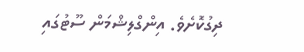ދިގުކޮށެވެ. އިންގްލިޝްމަން ސޫޓުގައި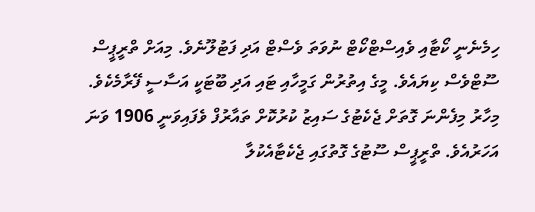ހިމެނެނީ ކޯޓާއި ވެއިސްޓްކޯޓް ނުވަތަ ވެސްޓް އަދި ފަޓުލޫނެވެ. މިއަށް ތްރީޕީސް ސޫޓްވެސް ކިޔައެވެ. މީގެ އިތުރުން ގަމީހާއި ޓައި އަދި ބޫޓަކީ އަސާސީ ފޭރާމެކެވެ. މިހާރު މިފެންނަ ގޮތަށް ޖެކެޓުގެ ސައިޒު ކުރުކޮށް ތައާރުފް ވެފައިވަނީ 1906 ވަނަ އަހަރުއެވެ. ތްރީޕީސް ސޫޓުގެ ގޮތުގައި ޖެކެޓާއެކުލާ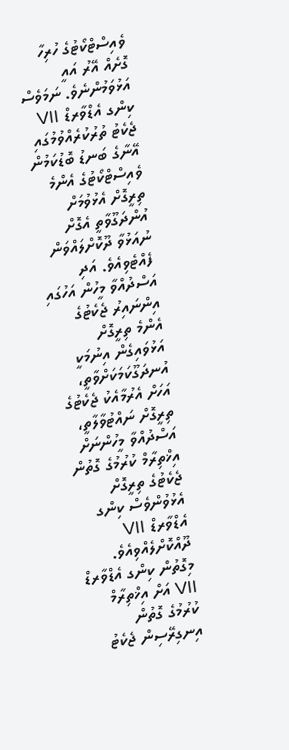ވެއިސްޓްކޯޓުގެ ހުރިހާ ގޮށެއް އޭރު އައީ އަޅުވަމުންނެވެ. ނަމަވެސް ކިންގ އެޑްވާރޑް VII ޖެކެޓު ތުރުކުރެއްވުމުގައި އޭނާގެ ބަނޑު ބޮޑުކަމުން ވެއިސްޓްކޯޓުގެ އެންމެ ތިރީގޮށް އެޅުވުމަށް އުންދަގޫވާތީ އެގޮށް ނުއަޅުވާ ދޫކޮށްލައްވަން ފެއްޓެވިއެވެ. އަދި އަސްދުއްވާ މީހުން އަހުގައި އިންނައިރު ޖެކެޓުގެ އެންމެ ތިރީގޮށް އަޅުވައިގެން އިނުމަކީ އުނދަގޫކަމަކަށްވާތީ، އަހަށް އެރުމާއެކު ޖެކެޓުގެ ތިރީގޮށް ނައްޓުވާލާތީ، އަސްދުއްވާ މީހުންނަށް އިޚްތިރާމް ކުރުމުގެ ގޮތުން ޖެކެޓުގެ ތިރީގޮށް އެޅުވުންވެސް ކިންގ އެޑްވާރޑް VII ދޫއްކޮށްލެއްވިއެވެ. މިގޮތުން ކިންގ އެޑްވާރޑް VII އަށް އިޚްތިރާމް ކުރުމުގެ ގޮތުން އިނގިރޭސިން ޖެކެޓު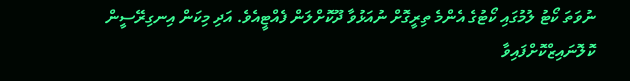ނުވަތަ ކޯޓު ލުމުގައި ކޯޓުގެ އެންމެ ތިރީގޮށް ނުއަޅުވާ ދޫކޮށްލަން ފެއްޓީއެވެ. އަދި މިކަން އިނގިރޭސީން ކޮލޮނައިޒްކޮށްފައިވާ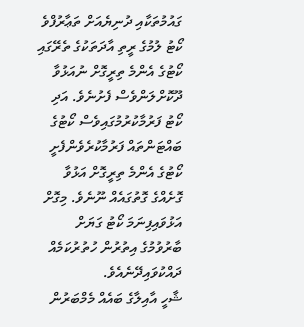ގައުމުތަކާއި ދުނިޔެއަށް ތަޢާރުފްވެ ކޯޓު ލުމުގެ ރީތި އާދަތަކުގެ ތެރޭގައި ކޯޓުގެ އެންމެ ތިރީގޮށް ނުއަޅުވާ ދޫކޮށްލަންވެސް ފެށުނެވެ. އަދި ކޯޓު ފަރުމާކުރުމުގައިވެސް ކޯޓުގެ ބައްޓަންތައް ފަރުމާކުރެވެންފެށީ ކޯޓުގެ އެންމެ ތިރީގޮށް އަޅުވާ ގޮށެއްގެ ގޮތުގައެއް ނޫނެވެ. މިގޮށް އަޅުވައިފިނަމަ ކޯޓު ގަޔަށް ބާރުވުމުގެ އިތުރުން ހުތުރުކަމެއް ދައްކުވައިދޭނެއެވެ.
ޝާހީ އާއިލާގެ ބައެއް މެމްބަރުން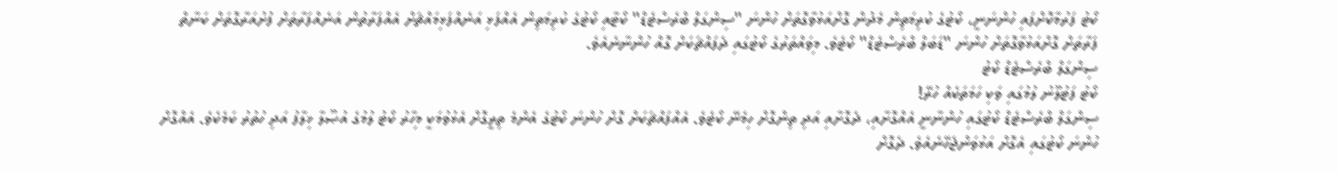ކޯޓު ފަރުމާކޮށްފައި ހުންނަނީ، ކޯޓުގެ ކުރިމަތިން މެދުން ގޮށްއަޅުވާގޮތަށް ހުންނަ "ސިންގަލް ބްރެސްޓެޑް" ކޯޓާއި ކޯޓުގެ ކުރިމަތިން އެއްފަޅި އަނެއްފަޅިމައްޗަށް އެއްފަރާތުން އަނެއްފަރާތަށް ފުށުއަރާގޮތަށް ކަނާތް ފަރާތަށް ގޮށްއަޅުވާގޮތަށް ހުންނަ "ޑަބަލް ބްރެސްޓެޑް" ކޯޓެވެ. މިވައްތަރުގެ ކޯޓުގައި ދެފައްޗަކަށް ގޮއް ހުންނާނެއެވެ.
ސިންގަލް ބްރެސްޓެޑް ކޯޓު
ކޯޓު ފަޓުލޫނު ލުމުގައި ވަކި ހަމަތަކެއް ހުރޭ!
ސިންގަލް ބްރެސްޓެޑް ކޯޓުގައި ހުންނާނީ އެއްގޮށާއި، ދެގޮށާއި އަދި ތިންގޮށް ހިމެނޭ ކޯޓެވެ. އެއްފައްޗަކަށް ގޮށް ހުންނަ ކޯޓުގެ އެންމެ ތިރީގޮށް އެޅުވުމަކީ މިހާރު ކޯޓު ލުމުގެ އުޞޫލާ ޚިލާފު އަދި ހުތުރު ކަމެކެވެ. އެއްގޮށް ހުންނަ ކޯޓުގައި އެގޮށް އަޅުވަންޖެހޭނެއެވެ. ދެގޮށް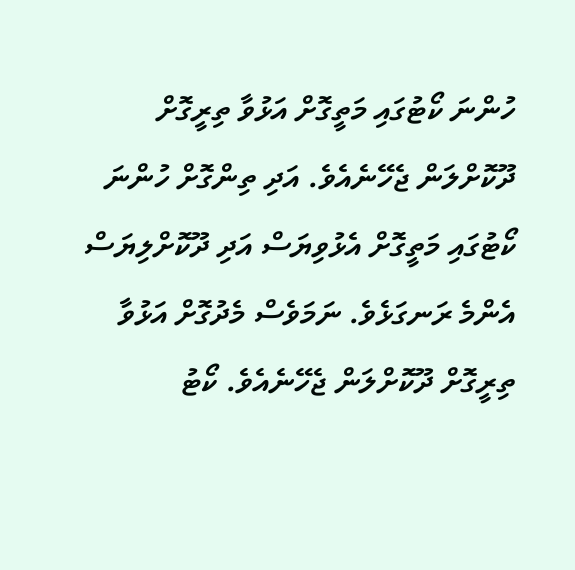ހުންނަ ކޯޓުގައި މަތީގޮށް އަޅުވާ ތިރީގޮށް ދޫކޮށްލަން ޖެހޭނެއެވެ. އަދި ތިންގޮށް ހުންނަ ކޯޓުގައި މަތީގޮށް އެޅުވިޔަސް އަދި ދޫކޮށްލިޔަސް އެންމެ ރަނގަޅެވެ. ނަމަވެސް މެދުގޮށް އަޅުވާ ތިރީގޮށް ދޫކޮށްލަން ޖެހޭނެއެވެ. ކޯޓު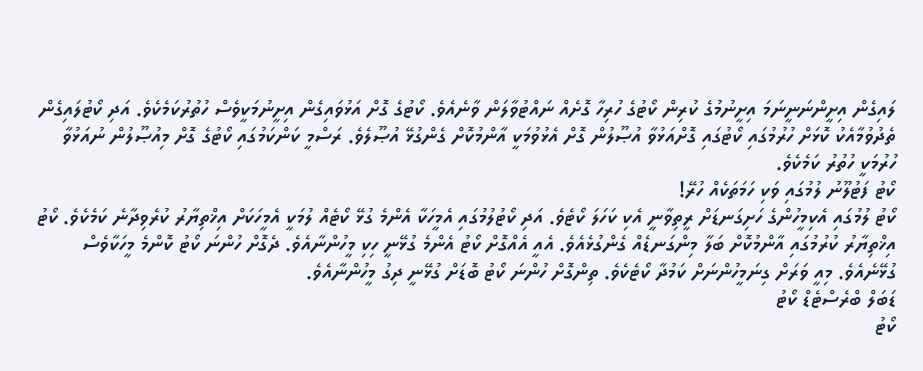ލައިގެން އިށީންނަނީނަމަ އިށީނުމުގެ ކުރިން ކޯޓުގެ ހުރިހާ ގޮށެއް ނައްޓުވާލަން ވާނެއެވެ. ކޯޓުގެ ގޮށް އަޅުވައިގެން އިށީނުމަކީވެސް ހުތުރުކަމެކެވެ. އަދި ކޯޓުލައިގެން ތެދުވުމާއެކު ކޮޅަށް ހުރުމުގައި ކޯޓުގައި ގޮށްއަޅުވާ އުޞޫލުން ގޮށް އެޅުވުމަކީ އާންމުކޮށް ގެންގުޅޭ އުޞޫލެވެ. ރަސްމީ ކަންކަމުގައި ކޯޓުގެ ގޮށް މިއުޞޫލުން ނުއަޅުވާ ހުރުމަކީ ހުތުރު ކަމެކެވެ.
ކޯޓު ފަޓުލޫނު ލުމުގައި ވަކި ހަމަތަކެއް ހުރޭ!
ކޯޓު ލުމުގައި އެކިމީހުންގެ ހަށިގަނޑަށް ރީތިވާނީ އެކި ކަހަލަ ކޯޓެވެ. އަދި ކޯޓުލުމުގައި އެމީހަކާ އެންމެ ގުޅޭ ކޯޓެއް ލުމަކީ އެމީހަކަށް އިޚްތިޔާރު ކުރެވިދާނެ ކަމެކެވެ. ކޯޓު އިޚްތިޔާރު ކުރުމުގައި އާންމުކޮށް ބަލާ މިންގަނޑެއް ގެންގުޅެއެވެ. އެއީ އެއްގޮށް ކޯޓު އެންމެ ގުޅޭނީ ހިކި މީހުންނާއެވެ. ދެގޮށް ހުންނަ ކޯޓު ކޮންމެ މީހަކާވެސް ގުޅޭނެއެވެ. މިއީ ވަރަށް ގިނަމީހުންނަށް ކަމުދާ ކޯޓެކެވެ. ތިންގޮށް ހުންނަ ކޯޓު ބޮޑަށް ގުޅޭނީ ދިގު މީހުންނާއެވެ.
ޑަބަލް ބްރެސްޓެޑް ކޯޓު
ކޯޓު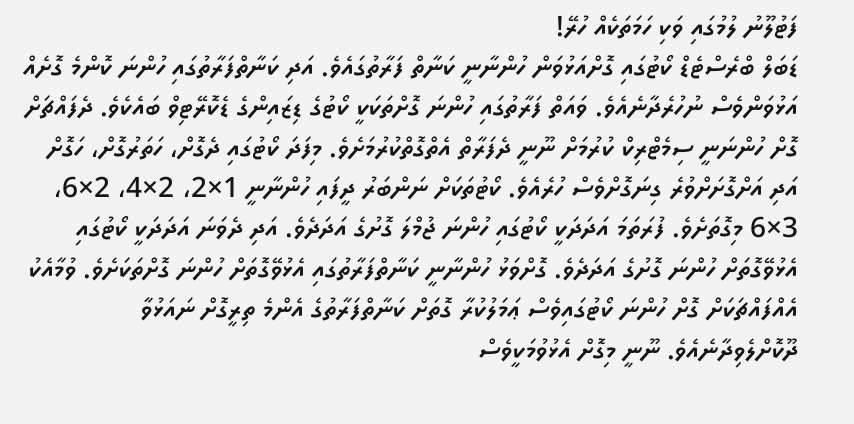ފަޓުލޫނު ލުމުގައި ވަކި ހަމަތަކެއް ހުރޭ!
ޑަބަލް ބްރެސްޓެޑް ކޯޓުގައި ގޮށްއަޅުވަން ހުންނާނީ ކަނާތް ފަރާތުގައެވެ. އަދި ކަނާތްފަރާތުގައި ހުންނަ ކޮންމެ ގޮށެއް އަޅުވަންވެސް ނުހުރެދާނެއެވެ. ވައަތް ފަރާތުގައި ހުންނަ ގޮށްތަކަކީ ކޯޓުގެ ޑިޒައިންގެ ޑެކޮރޭޓިވް ބައެކެވެ. ދެފައްޗަށް ގޮށް ހުންނަނީ ސިމެޓްރިކް ކުރުމަށް ނޫނީ ދެފަރާތް އެތްގޮތްކުރުމަށެވެ. މިފަދަ ކޯޓުގައި ދެގޮށް، ހަތަރުގޮށް، ހަގޮށް އަދި އަށްގޮށަށްވުރެ ގިނަގޮށްވެސް ހުރެއެވެ. ކޯޓުތަކަށް ނަންބަރު ދީފައި ހުންނާނީ 1×2، 2×4، 2×6، 3×6 މިގޮތަށެވެ. ފުރަތަމަ އަދަދަކީ ކޯޓުގައި ހުންނަ ޖުމްލަ ގޮށުގެ އަދަދެވެ. އަދި ދެވަނަ އަދަދަކީ ކޯޓުގައި އެޅުވޭގޮތަށް ހުންނަ ގޮށުގެ އަދަދެވެ. ގޮށްވަޅު ހުންނާނީ ކަނާތްފަރާތުގައި އެޅުވޭގޮތަށް ހުންނަ ގޮށްތަކަށެވެ. ވުމާއެކު އެއްފައްޗަކަށް ގޮށް ހުންނަ ކޯޓުގައިވެސް ޢަމަލުކުރާ ގޮތަށް ކަނާތްފަރާތުގެ އެންމެ ތިރީގޮށް ނައަޅުވާ ދޫކޮށްލެވިދާނެއެވެ. ނޫނީ މިގޮށް އެޅުވުމަކީވެސް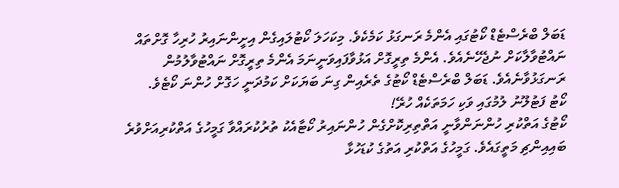ޑަބަލް ބްރެސްޓެޑް ކޯޓުގައި އެންމެ ރަނގަޅު ކަމެކެވެ. މިކަހަލަ ކޯޓުލައިގެން އިށީންނައިރު ހުރިހާ ގޮށްތައް ނައްޓުވާލާކަށް ނުޖެހޭނެއެވެ. އެންމެ ތިރީގޮށް އަޅުވާފައިވަނީނަމަ އެންމެ ތިރީގޮށް ނައްޓުވާލުމުން ރަނގަޅުވާނެއެވެ. ޑަބަލް ބްރެސްޓެޑް ކޯޓުގެ ތެރެއިން ގިނަ ބަޔަކަށް ކަމުދަނީ ހަގޮށް ހުންނަ ކޯޓެވެ.
ކޯޓު ފަޓުލޫނު ލުމުގައި ވަކި ހަމަތަކެއް ހުރޭ!
ކޯޓުގެ އަތްކުރި ހުންނަންވާނީ އަތްތިރިކޮށްގެން ހުންނައިރު ކޯޓާއެކު ތުރުކުރައްވާ ގަމީހުގެ އަތްކުރިއަށްވުރެ ބައިއިންޗި މަތީގައެވެ. ގަމީހުގެ އަތްކުރި އަތުގެ ކުޑަހުޅާ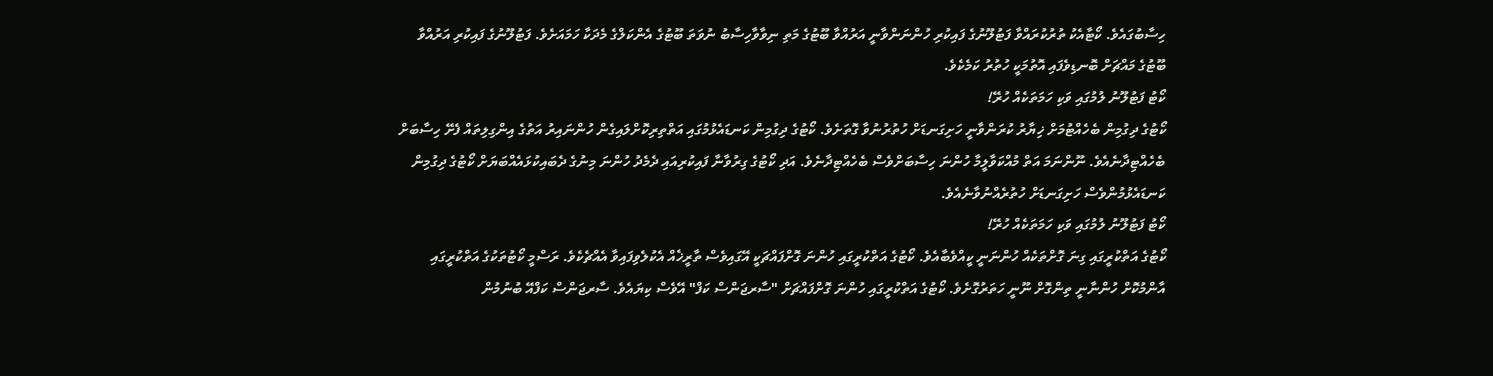ހިސާބުގައެވެ. ކޯޓާއެކު ތުރުކުރައްވާ ފަޓުލޫނުގެ ފައިކުރި ހުންނަންވާނީ އަރުއްވާ ބޫޓުގެ މަތި ނިވާވާހިސާބު ނުވަތަ ބޫޓުގެ އެންކަލްގެ މެދަކާ ހަމައަށެވެ. ފަޓުލޫނުގެ ފައިކުރި އަރުއްވާ ބޫޓުގެ މައްޗަށް ބޮނޑިވެފައި އޮތުމަކީ ހުތުރު ކަމެކެވެ.
ކޯޓު ފަޓުލޫނު ލުމުގައި ވަކި ހަމަތަކެއް ހުރޭ!
ކޯޓުގެ ދިގުމިން ބެހެއްޓުމަށް ޚިޔާރު ކުރަންވާނީ ހަށިގަނޑަށް ހުތުރުނުވާ ގޮތަށެވެ. ކޯޓުގެ ދިގުމިން ކަނޑައެޅުމުގައި އަތްތިރިކޮށްލައިގެން ހުންނައިރު އަތުގެ އިންގިލިތައް ފެށޭ ހިސާބަށް ބެހެއްޓިދާނެއެވެ. ނޫންނަމަ އަތް މުއްކަވާލީމާ ހުންނަ ހިސާބަށްވެސް ބެހެއްޓިދާނެވެ. އަދި ކޯޓުގެ ގިރުވާނާ ފައިކުރިއައި ދެމެދު ހުންނަ މިނުގެ ދެބައިކުޅައެއްބަޔަށް ކޯޓުގެ ދިގުމިން ކަނޑައެޅުމުންވެސް ހަށިގަނޑަށް ހުތުރެއްނުވާނެއެވެ.
ކޯޓު ފަޓުލޫނު ލުމުގައި ވަކި ހަމަތަކެއް ހުރޭ!
ކޯޓުގެ އަތްކުރީގައި ގިނަ ގޮށްތަކެއް ހުންނަނީ ކީއްވެބާއެވެ. ކޯޓުގެ އަތްކުރީގައި ހުންނަ ގޮށްފައްޗަކީ އޭގައިވެސް ތާރީޚެއް އެކުލެވިފައިވާ އެއްޗެކެވެ. ރަސްމީ ކޯޓުތަކުގެ އަތްކުރީގައި އާންމުކޮށް ހުންނާނީ ތިންގޮށް ނޫނީ ހަތަރުގޮށެވެ. ކޯޓުގެ އަތްކުރީގައި ހުންނަ ގޮށްފައްޗަށް "ސާރޖަންސް ކަފް" އޭވެސް ކިޔައެވެ. ސާރޖަންސް ކަފްއޭ ބުނުމުން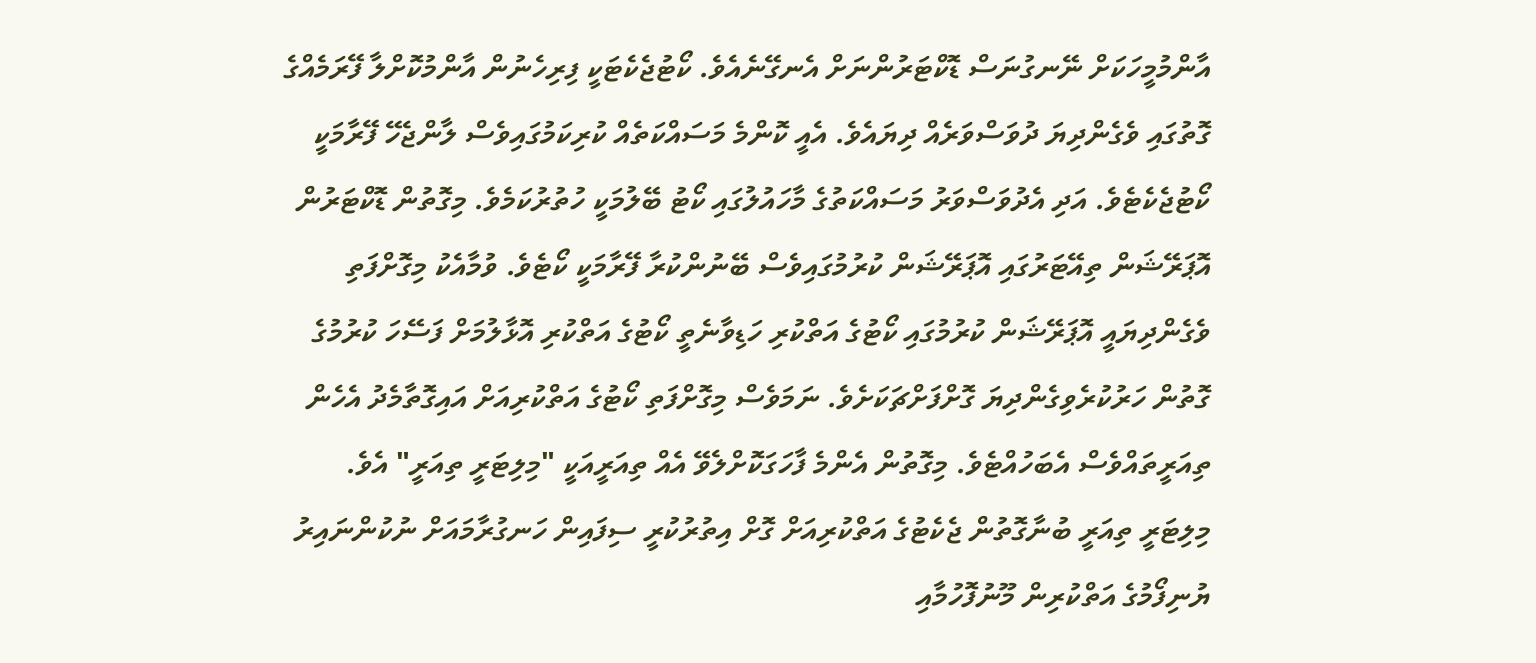އާންމުމީހަކަށް ނޭނގުނަސް ޑޮކްޓަރުންނަށް އެނގޭނެއެވެ. ކޯޓުޖެކެޓަކީ ފިރިހެނުން އާންމުކޮށްލާ ފޭރަމެއްގެ ގޮތުގައި ވެގެންދިޔަ ދުވަސްވަރެއް ދިޔައެވެ. އެއީ ކޮންމެ މަސައްކަތެއް ކުރިކަމުގައިވެސް ލާންޖެހޭ ފޭރާމަކީ ކޯޓުޖެކެޓެވެ. އަދި އެދުވަސްވަރު މަސައްކަތުގެ މާހައުލުގައި ކޯޓު ބޭލުމަކީ ހުތުރުކަމެވެ. މިގޮތުން ޑޮކްޓަރުން އޮޕަރޭޝަން ތިއޭޓަރުގައި އޮޕަރޭޝަން ކުރުމުގައިވެސް ބޭނުންކުރާ ފޭރާމަކީ ކޯޓެވެ. ވުމާއެކު މިގޮށްފަތި ވެގެންދިޔައީ އޮޕަރޭޝަން ކުރުމުގައި ކޯޓުގެ އަތްކުރި ހަޑިވާނެތީ ކޯޓުގެ އަތްކުރި އޮޅާލުމަށް ފަސޭހަ ކުރުމުގެ ގޮތުން ހަރުކުރެވިގެންދިޔަ ގޮށްފަށްޗަކަށެވެ. ނަމަވެސް މިގޮށްފަތި ކޯޓުގެ އަތްކުރިއަށް އައިގޮތާމެދު އެހެން ތިއަރީތައްވެސް އެބަހުއްޓެވެ. މިގޮތުން އެންމެ ފާހަގަކޮށްލެވޭ އެއް ތިއަރީއަކީ "މިލިޓަރީ ތިއަރީ" އެވެ.
މިލިޓަރީ ތިއަރީ ބުނާގޮތުން ޖެކެޓުގެ އަތްކުރިއަށް ގޮށް އިތުރުކުރީ ސިފައިން ހަނގުރާމައަށް ނުކުންނައިރު ޔުނިފޯމުގެ އަތްކުރިން މޫނުފޮހުމާއި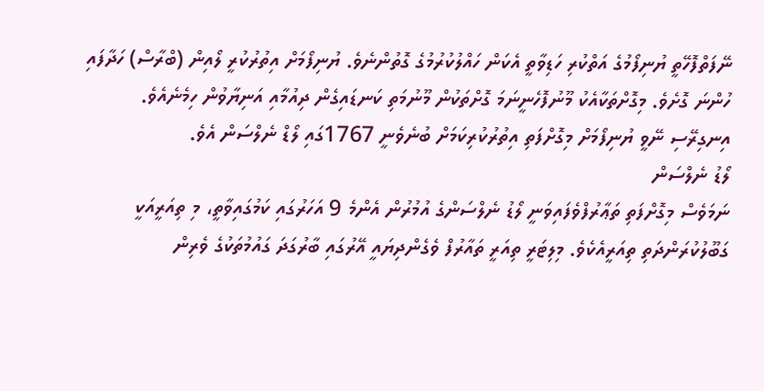ނޭފަތްފޮހޭތީ ޔުނިފޯމުގެ އަތްކުރި ހަޑިވާތީ އެކަން ހައްލުކުރުމުގެ ގޮތުންނެވެ. ޔުނިފޯމަށް އިތުރުކުރީ ލޯއިން (ބްރާސް) ހަދާފައި ހުންނަ ގޮށެވެ. މިގޮށްތަކާއެކު މޫނުފޮހެނީނަމަ ގޮށްތަކުން މޫނުމަތި ކަނޑައިގެން ދިއުމާއި އަނިޔާވުން ހިމެނެއެވެ. އިނގިރޭސި ނޭވީ ޔުނިފޯމަށް މިގޮށްފަތި އިތުރުކުރިކަމަށް ބުނެވެނީ 1767ގައި ލޯޑް ނެލްސަން އެވެ.
ލޯޑު ނެލްސަން
ނަމަވެސް މިގޮށްފަތި ތަޢާރުފްވެފައިވަނީ ލޯޑު ނެލްސަންގެ އުމުރުން އެންމެ 9 އަހަރުގައި ކަމުގައިވާތީ، މި ތިއަރީއަކީ ގަބޫލުކުރަންދަތި ތިއަރީއެކެވެ. މިލިޓަރީ ތިއަރީ ތައާރުފް ވެގެންދިޔައީ އޭރުގައި ބާރުގަދަ ގައުމުތަކުގެ ވެރިން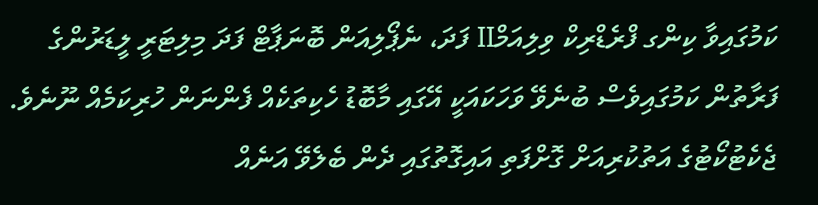ކަމުގައިވާ ކިންގ ފްރެޑްރިކް ވިލިއަމްII ފަދަ، ނެޕޯލިއަން ބޮނަޕާޓް ފަދަ މިލިޓަރީ ލީޑަރުންގެ ފަރާތުން ކަމުގައިވެސް ބުނެވޭ ވަހަކައަކީ އޭގައި މާބޮޑު ހެކިތަކެއް ފެންނަން ހުރިކަމެއް ނޫނެވެ. ޖެކެޓުކޯޓުގެ އަތުކުރިއަށް ގޮށްފަތި އައިގޮތުގައި ދެން ބެލެވޭ އަނެއް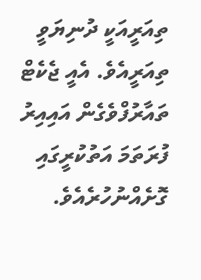ތިއަރީއަކީ ދުނިޔަވީ ތިއަރީއެވެ. އެއީ ޖެކެޓް ތައާރުފްވެގެން އައިއިރު ފުރަތަމަ އަތުކުރީގައި ގޮށެއްނުހުރެއެވެ.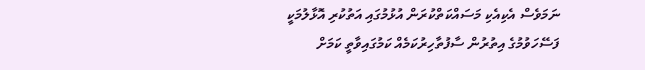ނަމަވެސް އެކިއެކި މަސައްކަތްކުރަން އުޅުމުގައި އަތުކުރި އޮޅާލުމަކީ ފަސޭހަވުމުގެ އިތުރުން ސާފުތާހިރުކަމެއް ކަމުގައިވާތީ ކަމަށް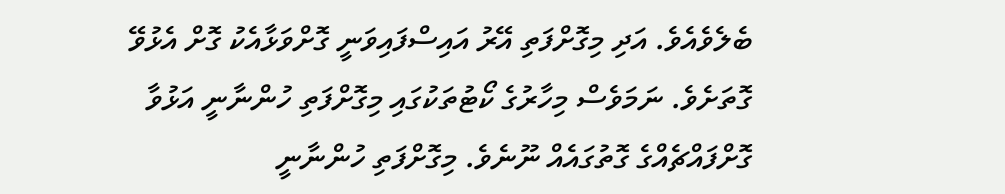ބެލެވެއެވެ. އަދި މިގޮށްފަތި އޭރު އައިސްފައިވަނީ ގޮށްވަޅާއެކު ގޮށް އެޅުވޭ ގޮތަށެވެ. ނަމަވެސް މިހާރުގެ ކޯޓުތަކުގައި މިގޮށްފަތި ހުންނާނީ އަޅުވާ ގޮށްފައްޗެއްގެ ގޮތުގައެއް ނޫނެވެ. މިގޮށްފަތި ހުންނާނީ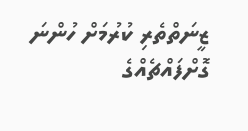ޒީނަތްތެރި ކުރުމަށް ހުންނަ ގޮށްފައްޗެއްގެ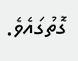ގޮތުގައެވެ.